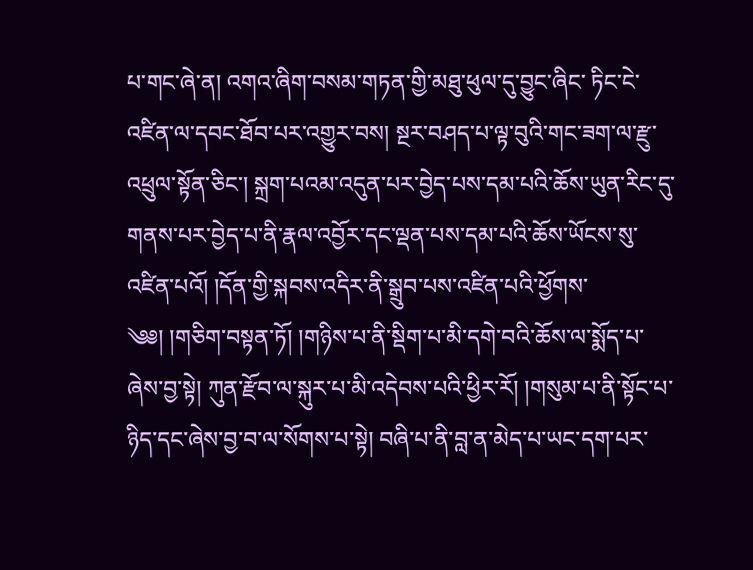པ་གང་ཞེ་ན། འགའ་ཞིག་བསམ་གཏན་གྱི་མཐུ་ཕུལ་དུ་བྱུང་ཞིང་ ཏིང་ངེ་འཛིན་ལ་དབང་ཐོབ་པར་འགྱུར་བས། སྔར་བཤད་པ་ལྟ་བུའི་གང་ཟག་ལ་རྫུ་འཕྲུལ་སྟོན་ཅིང་། སྐྲག་པའམ་འདུན་པར་བྱེད་པས་དམ་པའི་ཆོས་ཡུན་རིང་དུ་གནས་པར་བྱེད་པ་ནི་རྣལ་འབྱོར་དང་ལྡན་པས་དམ་པའི་ཆོས་ཡོངས་སུ་འཛིན་པའོ། །དོན་གྱི་སྐབས་འདིར་ནི་སྒྲུབ་པས་འཛིན་པའི་ཕྱོགས་ ༄༅། །གཅིག་བསྟན་ཏོ། །གཉིས་པ་ནི་སྡིག་པ་མི་དགེ་བའི་ཆོས་ལ་སྨོད་པ་ཞེས་བྱ་སྟེ། ཀུན་རྫོབ་ལ་སྐུར་པ་མི་འདེབས་པའི་ཕྱིར་རོ། །གསུམ་པ་ནི་སྟོང་པ་ཉིད་དང་ཞེས་བྱ་བ་ལ་སོགས་པ་སྟེ། བཞི་པ་ནི་བླ་ན་མེད་པ་ཡང་དག་པར་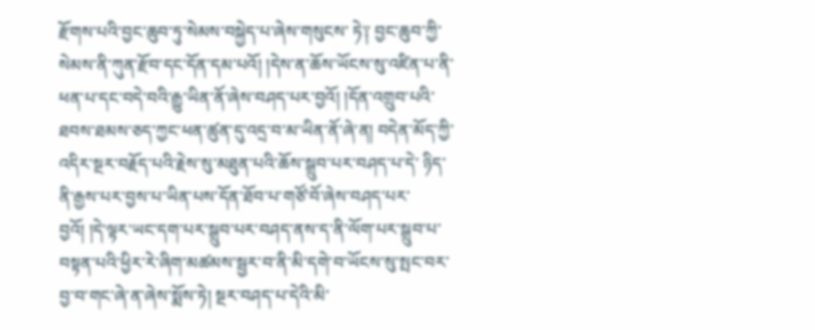རྫོགས་པའི་བྱང་ཆུབ་ཏུ་སེམས་བསྐྱེད་པ་ཞེས་གསུངས་ ཏེ༑ བྱང་ཆུབ་ཀྱི་སེམས་ནི་ཀུན་རྫོབ་དང་དོན་དམ་པའོ། །དེས་ན་ཆོས་ཡོངས་སུ་འཛིན་པ་ནི་ཕན་པ་དང་བདེ་བའི་རྒྱུ་ཡིན་ནོ་ཞེས་བཤད་པར་བྱའོ། །དོན་འགྲུབ་པའི་ཐབས་ཐམས་ཅད་ཀྱང་ཕན་ཚུན་དུ་འདྲ་བ་མ་ཡིན་ནོ་ཞེ་ན། བདེན་མོད་ཀྱི་འདིར་སྔར་བརྗོད་པའི་རྗེས་སུ་མཐུན་པའི་ཆོས་སྒྲུབ་པར་བཤད་པ་དེ་ ཉིད་ནི་རྒྱས་པར་བྱས་པ་ཡིན་པས་དོན་ཐོབ་པ་གཙོ་བོ་ཞེས་བཤད་པར་བྱའོ། །དེ་ལྟར་ཡང་དག་པར་སྒྲུབ་པར་བཤད་ནས་ད་ནི་ལོག་པར་སྒྲུབ་པ་བསྟན་པའི་ཕྱིར་རེ་ཞིག་མཚམས་སྦྱར་བ་ནི་མི་དགེ་བ་ཡོངས་སུ་སྤང་བར་བྱ་བ་གང་ཞེ་ན་ཞེས་སྨོས་ཏེ། སྔར་བཤད་པ་དེའི་མི་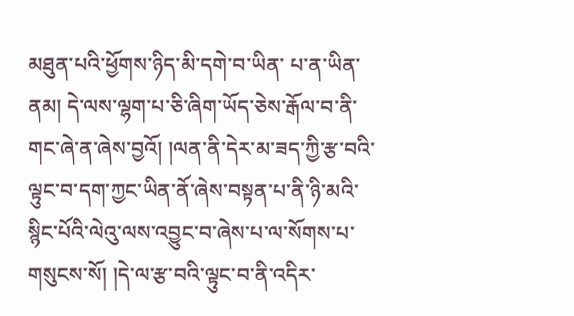མཐུན་པའི་ཕྱོགས་ཉིད་མི་དགེ་བ་ཡིན་ པ་ན་ཡིན་ནམ། དེ་ལས་ལྷག་པ་ཅི་ཞིག་ཡོད་ཅེས་རྒོལ་བ་ནི་གང་ཞེ་ན་ཞེས་བྱའོ། །ལན་ནི་དེར་མ་ཟད་ཀྱི་རྩ་བའི་ལྟུང་བ་དག་ཀྱང་ཡིན་ནོ་ཞེས་བསྟན་པ་ནི་ཉི་མའི་སྙིང་པོའི་ལེའུ་ལས་འབྱུང་བ་ཞེས་པ་ལ་སོགས་པ་གསུངས་སོ། །དེ་ལ་རྩ་བའི་ལྟུང་བ་ནི་འདིར་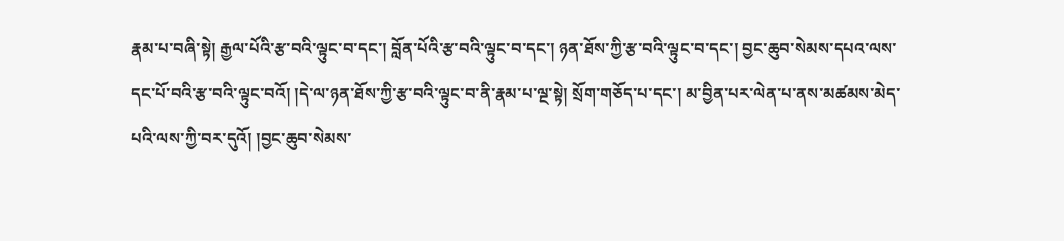རྣམ་པ་བཞི་སྟེ། རྒྱལ་པོའི་རྩ་བའི་ལྟུང་བ་དང་། བློན་པོའི་རྩ་བའི་ལྟུང་བ་དང་། ཉན་ཐོས་ཀྱི་རྩ་བའི་ལྟུང་བ་དང་། བྱང་ཆུབ་སེམས་དཔའ་ལས་དང་པོ་བའི་རྩ་བའི་ལྟུང་བའོ། །དེ་ལ་ཉན་ཐོས་ཀྱི་རྩ་བའི་ལྟུང་བ་ནི་རྣམ་པ་ལྔ་སྟེ། སྲོག་གཅོད་པ་དང་། མ་བྱིན་པར་ལེན་པ་ནས་མཚམས་མེད་པའི་ལས་ཀྱི་བར་དུའོ། །བྱང་ཆུབ་སེམས་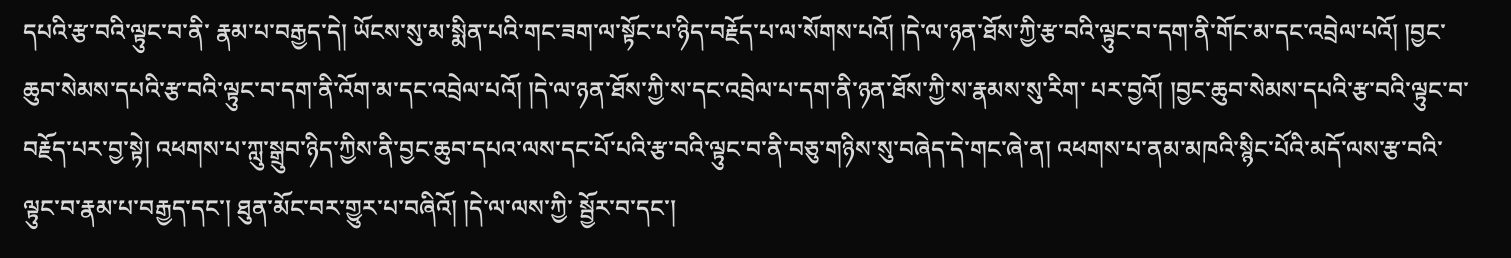དཔའི་རྩ་བའི་ལྟུང་བ་ནི་ རྣམ་པ་བརྒྱད་དེ། ཡོངས་སུ་མ་སྨིན་པའི་གང་ཟག་ལ་སྟོང་པ་ཉིད་བརྗོད་པ་ལ་སོགས་པའོ། །དེ་ལ་ཉན་ཐོས་ཀྱི་རྩ་བའི་ལྟུང་བ་དག་ནི་གོང་མ་དང་འབྲེལ་པའོ། །བྱང་ཆུབ་སེམས་དཔའི་རྩ་བའི་ལྟུང་བ་དག་ནི་འོག་མ་དང་འབྲེལ་པའོ། །དེ་ལ་ཉན་ཐོས་ཀྱི་ས་དང་འབྲེལ་པ་དག་ནི་ཉན་ཐོས་ཀྱི་ས་རྣམས་སུ་རིག་ པར་བྱའོ། །བྱང་ཆུབ་སེམས་དཔའི་རྩ་བའི་ལྟུང་བ་བརྗོད་པར་བྱ་སྟེ། འཕགས་པ་ཀླུ་སྒྲུབ་ཉིད་ཀྱིས་ནི་བྱང་ཆུབ་དཔའ་ལས་དང་པོ་པའི་རྩ་བའི་ལྟུང་བ་ནི་བཅུ་གཉིས་སུ་བཞེད་དེ་གང་ཞེ་ན། འཕགས་པ་ནམ་མཁའི་སྙིང་པོའི་མདོ་ལས་རྩ་བའི་ལྟུང་བ་རྣམ་པ་བརྒྱད་དང་། ཐུན་མོང་བར་གྱུར་པ་བཞིའོ། །དེ་ལ་ལས་ཀྱི་ སྦྱོར་བ་དང་།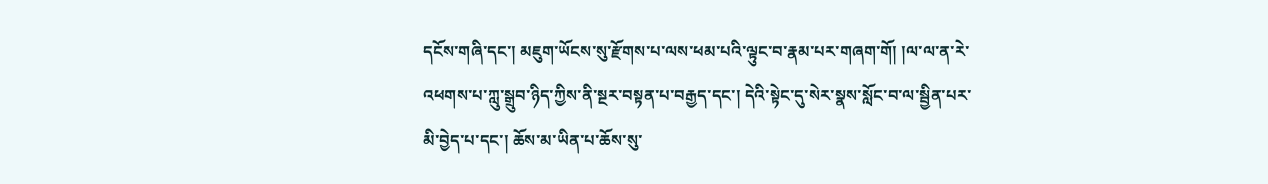དངོས་གཞི་དང་། མཇུག་ཡོངས་སུ་རྫོགས་པ་ལས་ཕམ་པའི་ལྟུང་བ་རྣམ་པར་གཞག་གོ། །ལ་ལ་ན་རེ་འཕགས་པ་ཀླུ་སྒྲུབ་ཉིད་ཀྱིས་ནི་སྔར་བསྟན་པ་བརྒྱད་དང་། དེའི་སྟེང་དུ་སེར་སྣས་སློང་བ་ལ་སྦྱིན་པར་མི་བྱེད་པ་དང་། ཆོས་མ་ཡིན་པ་ཆོས་སུ་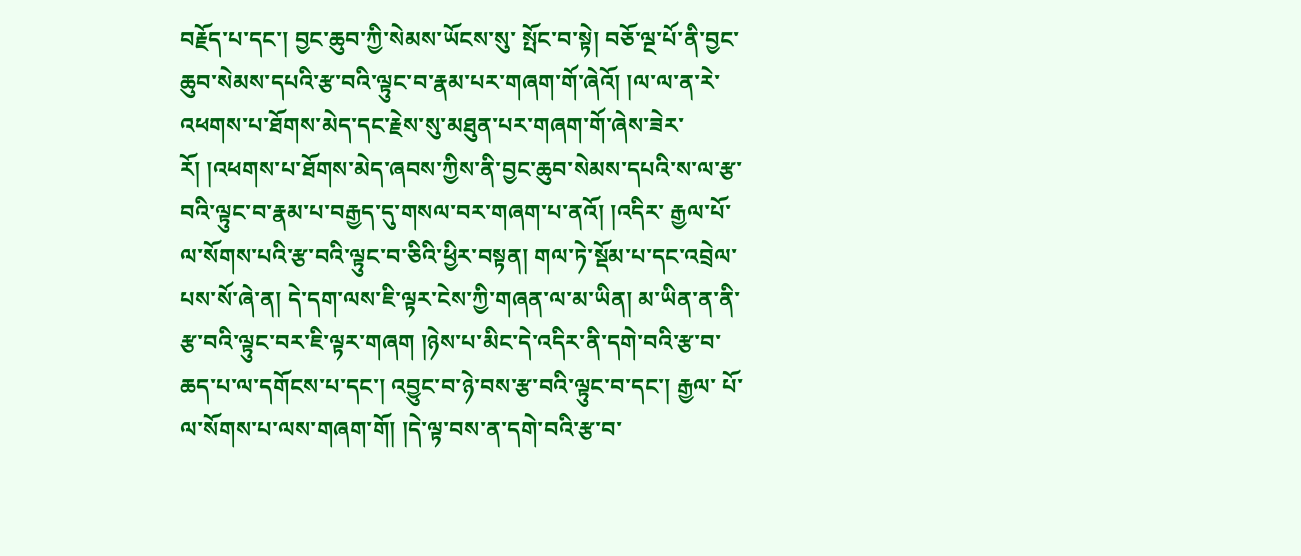བརྗོད་པ་དང་། བྱང་ཆུབ་ཀྱི་སེམས་ཡོངས་སུ་ སྤོང་བ་སྟེ། བཅོ་ལྔ་པོ་ནི་བྱང་ཆུབ་སེམས་དཔའི་རྩ་བའི་ལྟུང་བ་རྣམ་པར་གཞག་གོ་ཞེའོ། །ལ་ལ་ན་རེ་འཕགས་པ་ཐོགས་མེད་དང་རྗེས་སུ་མཐུན་པར་གཞག་གོ་ཞེས་ཟེར་རོ། །འཕགས་པ་ཐོགས་མེད་ཞབས་ཀྱིས་ནི་བྱང་ཆུབ་སེམས་དཔའི་ས་ལ་རྩ་བའི་ལྟུང་བ་རྣམ་པ་བརྒྱད་དུ་གསལ་བར་གཞག་པ་ནའོ། །འདིར་ རྒྱལ་པོ་ལ་སོགས་པའི་རྩ་བའི་ལྟུང་བ་ཅིའི་ཕྱིར་བསྟན། གལ་ཏེ་སྡོམ་པ་དང་འབྲེལ་པས་སོ་ཞེ་ན། དེ་དག་ལས་ཇི་ལྟར་ངེས་ཀྱི་གཞན་ལ་མ་ཡིན། མ་ཡིན་ན་ནི་རྩ་བའི་ལྟུང་བར་ཇི་ལྟར་གཞག །ཉེས་པ་མིང་དེ་འདིར་ནི་དགེ་བའི་རྩ་བ་ཆད་པ་ལ་དགོངས་པ་དང་། འབྱུང་བ་ཉེ་བས་རྩ་བའི་ལྟུང་བ་དང་། རྒྱལ་ པོ་ལ་སོགས་པ་ལས་གཞག་གོ། །དེ་ལྟ་བས་ན་དགེ་བའི་རྩ་བ་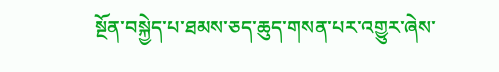སྔོན་བསྐྱེད་པ་ཐམས་ཅད་ཆུད་གསན་པར་འགྱུར་ཞེས་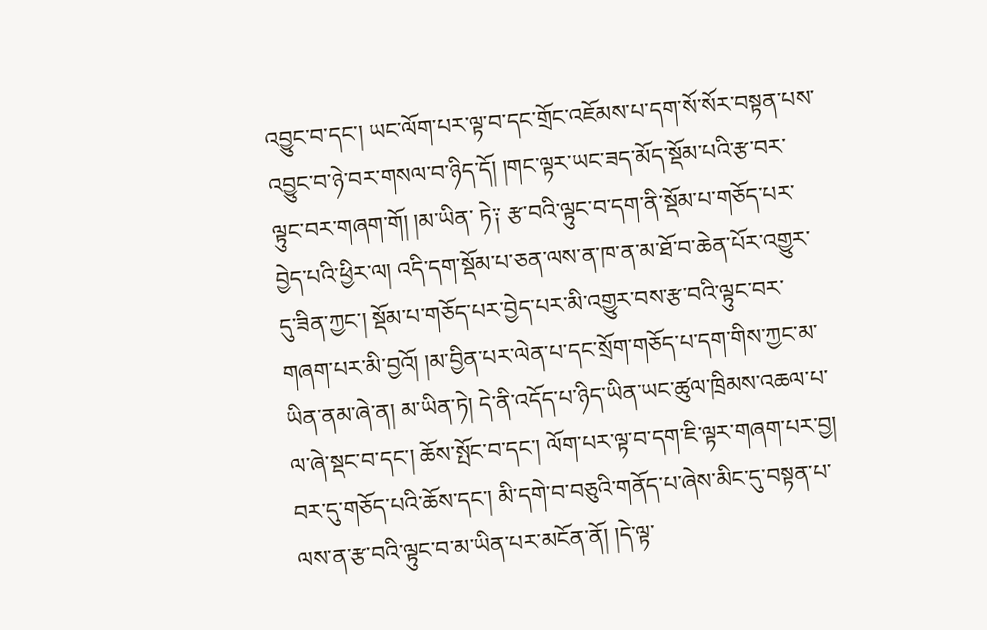འབྱུང་བ་དང་། ཡང་ལོག་པར་ལྟ་བ་དང་གྲོང་འཇོམས་པ་དག་སོ་སོར་བསྟན་པས་འབྱུང་བ་ཉེ་བར་གསལ་བ་ཉིད་དོ། །གང་ལྟར་ཡང་ཟད་མོད་སྡོམ་པའི་རྩ་བར་ལྟུང་བར་གཞག་གོ། །མ་ཡིན་ ཏེ༑ རྩ་བའི་ལྟུང་བ་དག་ནི་སྡོམ་པ་གཅོད་པར་བྱེད་པའི་ཕྱིར་ལ། འདི་དག་སྡོམ་པ་ཅན་ལས་ན་ཁ་ན་མ་ཐོ་བ་ཆེན་པོར་འགྱུར་དུ་ཟིན་ཀྱང་། སྡོམ་པ་གཅོད་པར་བྱེད་པར་མི་འགྱུར་བས་རྩ་བའི་ལྟུང་བར་གཞག་པར་མི་བྱའོ། །མ་བྱིན་པར་ལེན་པ་དང་སྲོག་གཅོད་པ་དག་གིས་ཀྱང་མ་ཡིན་ནམ་ཞེ་ན། མ་ཡིན་ཏེ། དེ་ནི་འདོད་པ་ཉིད་ཡིན་ཡང་ཚུལ་ཁྲིམས་འཆལ་པ་ལ་ཞེ་སྡང་བ་དང་། ཆོས་སྤོང་བ་དང་། ལོག་པར་ལྟ་བ་དག་ཇི་ལྟར་གཞག་པར་བྱ། བར་དུ་གཅོད་པའི་ཆོས་དང་། མི་དགེ་བ་བཅུའི་གནོད་པ་ཞེས་མིང་དུ་བསྟན་པ་ལས་ན་རྩ་བའི་ལྟུང་བ་མ་ཡིན་པར་མངོན་ནོ། །དེ་ལྟ་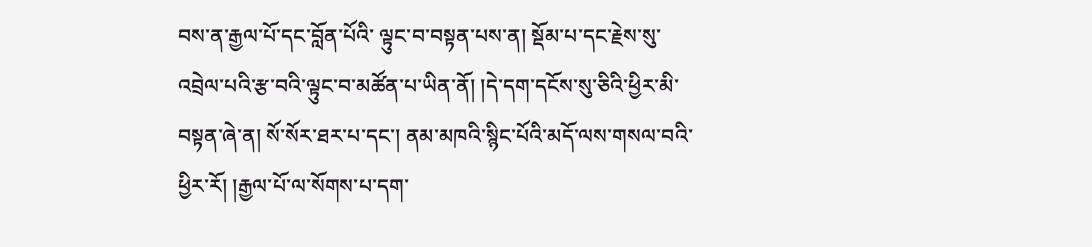བས་ན་རྒྱལ་པོ་དང་བློན་པོའི་ ལྟུང་བ་བསྟན་པས་ན། སྡོམ་པ་དང་རྗེས་སུ་འབྲེལ་པའི་རྩ་བའི་ལྟུང་བ་མཚོན་པ་ཡིན་ནོ། །དེ་དག་དངོས་སུ་ཅིའི་ཕྱིར་མི་བསྟན་ཞེ་ན། སོ་སོར་ཐར་པ་དང་། ནམ་མཁའི་སྙིང་པོའི་མདོ་ལས་གསལ་བའི་ཕྱིར་རོ། །རྒྱལ་པོ་ལ་སོགས་པ་དག་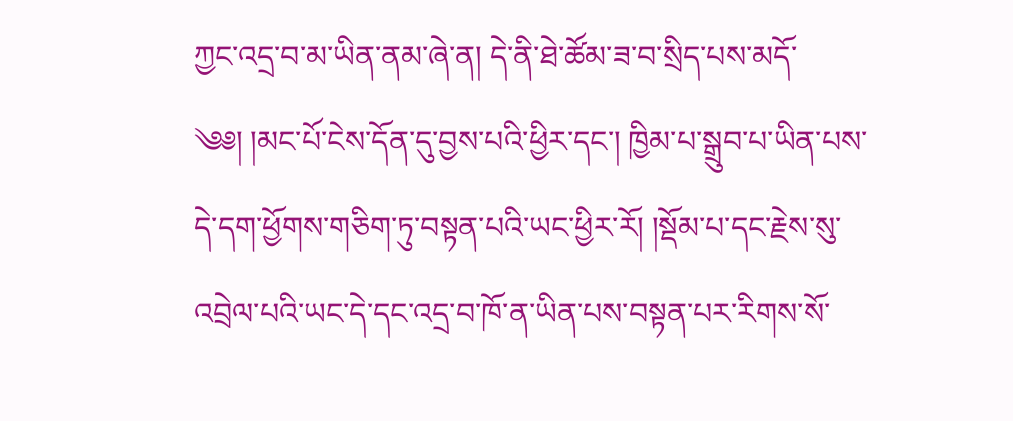ཀྱང་འདྲ་བ་མ་ཡིན་ནམ་ཞེ་ན། དེ་ནི་ཐེ་ཚོམ་ཟ་བ་སྲིད་པས་མདོ་ ༄༅། །མང་པོ་ངེས་དོན་དུ་བྱས་པའི་ཕྱིར་དང་། ཁྱིམ་པ་སྒྲུབ་པ་ཡིན་པས་དེ་དག་ཕྱོགས་གཅིག་ཏུ་བསྟན་པའི་ཡང་ཕྱིར་རོ། །སྡོམ་པ་དང་རྗེས་སུ་འབྲེལ་པའི་ཡང་དེ་དང་འདྲ་བ་ཁོ་ན་ཡིན་པས་བསྟན་པར་རིགས་སོ་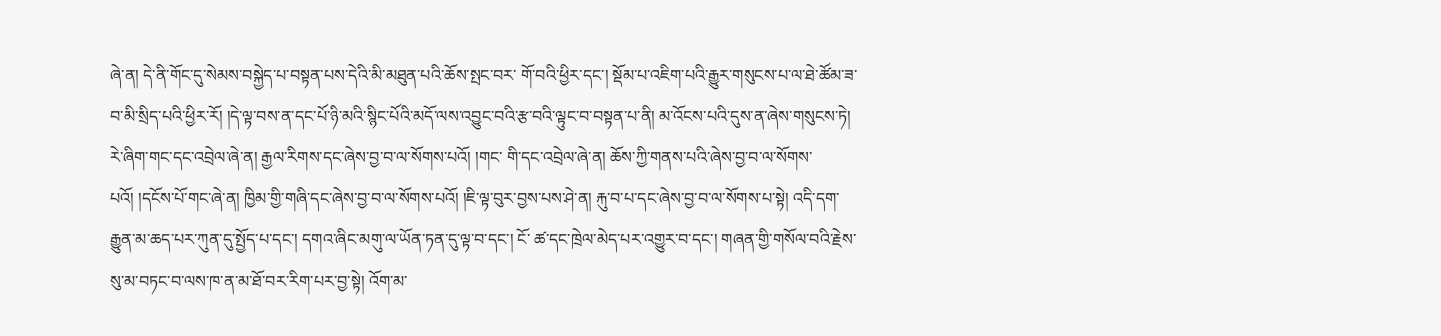ཞེ་ན། དེ་ནི་གོང་དུ་སེམས་བསྐྱེད་པ་བསྟན་པས་དེའི་མི་མཐུན་པའི་ཆོས་སྤང་བར་ གོ་བའི་ཕྱིར་དང་། སྡོམ་པ་འཇིག་པའི་རྒྱུར་གསུངས་པ་ལ་ཐེ་ཚོམ་ཟ་བ་མི་སྲིད་པའི་ཕྱིར་རོ། །དེ་ལྟ་བས་ན་དང་པོ་ཉི་མའི་སྙིང་པོའི་མདོ་ལས་འབྱུང་བའི་རྩ་བའི་ལྟུང་བ་བསྟན་པ་ནི། མ་འོངས་པའི་དུས་ན་ཞེས་གསུངས་ཏེ། རེ་ཞིག་གང་དང་འབྲེལ་ཞེ་ན། རྒྱལ་རིགས་དང་ཞེས་བྱ་བ་ལ་སོགས་པའོ། །གང་ གི་དང་འབྲེལ་ཞེ་ན། ཆོས་ཀྱི་གནས་པའི་ཞེས་བྱ་བ་ལ་སོགས་པའོ། །དངོས་པོ་གང་ཞེ་ན། ཁྱིམ་གྱི་གཞི་དང་ཞེས་བྱ་བ་ལ་སོགས་པའོ། །ཇི་ལྟ་བུར་བྱས་པས་ཤེ་ན། རྐུ་བ་པ་དང་ཞེས་བྱ་བ་ལ་སོགས་པ་སྟེ། འདི་དག་རྒྱུན་མ་ཆད་པར་ཀུན་དུ་སྤྱོད་པ་དང་། དགའ་ཞིང་མགུ་ལ་ཡོན་ཏན་དུ་ལྟ་བ་དང་། ངོ་ ཚ་དང་ཁྲེལ་མེད་པར་འགྱུར་བ་དང་། གཞན་གྱི་གསོལ་བའི་རྗེས་སུ་མ་བཏང་བ་ལས་ཁ་ན་མ་ཐོ་བར་རིག་པར་བྱ་སྟེ། འོག་མ་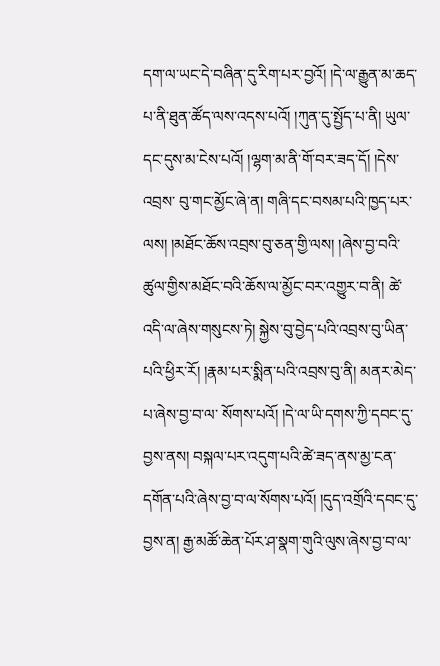དག་ལ་ཡང་དེ་བཞིན་དུ་རིག་པར་བྱའོ། །དེ་ལ་རྒྱུན་མ་ཆད་པ་ནི་ཐུན་ཚོད་ལས་འདས་པའོ། །ཀུན་དུ་སྤྱོད་པ་ནི། ཡུལ་དང་དུས་མ་ངེས་པའོ། །ལྷག་མ་ནི་གོ་བར་ཟད་དོ། །དེས་འབྲས་ བུ་གང་མྱོང་ཞེ་ན། གཞི་དང་བསམ་པའི་ཁྱད་པར་ལས། །མཐོང་ཆོས་འབྲས་བུ་ཅན་གྱི་ལས། །ཞེས་བྱ་བའི་ཚུལ་གྱིས་མཐོང་བའི་ཆོས་ལ་མྱོང་བར་འགྱུར་བ་ནི། ཚེ་འདི་ལ་ཞེས་གསུངས་ཏེ། སྐྱེས་བུ་བྱེད་པའི་འབྲས་བུ་ཡིན་པའི་ཕྱིར་རོ། །རྣམ་པར་སྨིན་པའི་འབྲས་བུ་ནི། མནར་མེད་པ་ཞེས་བྱ་བ་ལ་ སོགས་པའོ། །དེ་ལ་ཡི་དགས་ཀྱི་དབང་དུ་བྱས་ནས། བསྐལ་པར་འདུག་པའི་ཚེ་ཟད་ནས་མྱ་ངན་དགོན་པའི་ཞེས་བྱ་བ་ལ་སོགས་པའོ། །དུད་འགྲོའི་དབང་དུ་བྱས་ན། རྒྱ་མཚོ་ཆེན་པོར་ཤ་སྣག་གུའི་ལུས་ཞེས་བྱ་བ་ལ་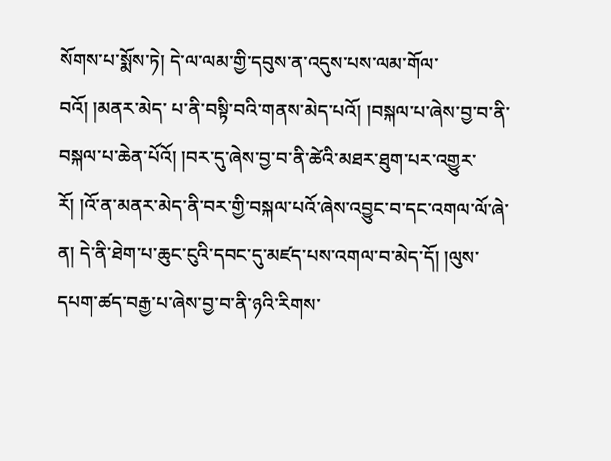སོགས་པ་སྨོས་ཏེ། དེ་ལ་ལམ་གྱི་དབུས་ན་འདུས་པས་ལམ་གོལ་བའོ། །མནར་མེད་ པ་ནི་བསྟི་བའི་གནས་མེད་པའོ། །བསྐལ་པ་ཞེས་བྱ་བ་ནི་བསྐལ་པ་ཆེན་པོའོ། །བར་དུ་ཞེས་བྱ་བ་ནི་ཚེའི་མཐར་ཐུག་པར་འགྱུར་རོ། །འོ་ན་མནར་མེད་ནི་བར་གྱི་བསྐལ་པའོ་ཞེས་འབྱུང་བ་དང་འགལ་ལོ་ཞེ་ན། དེ་ནི་ཐེག་པ་ཆུང་ངུའི་དབང་དུ་མཛད་པས་འགལ་བ་མེད་དོ། །ལུས་དཔག་ཚད་བརྒྱ་པ་ཞེས་བྱ་བ་ནི་ཉའི་རིགས་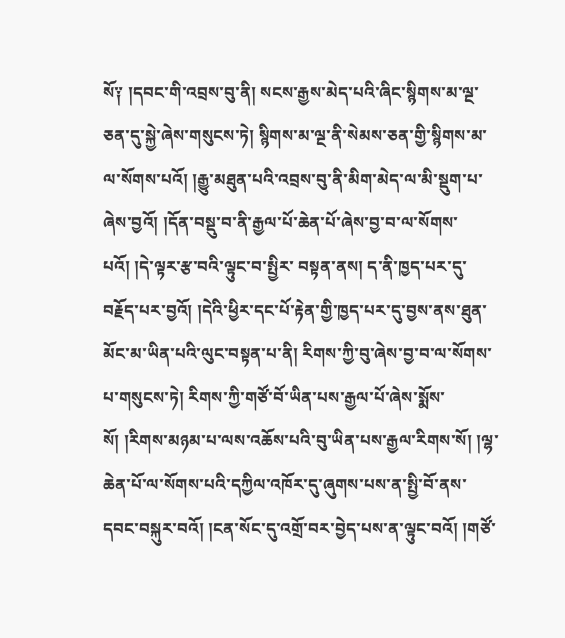སོ༑ །དབང་གི་འབྲས་བུ་ནི། སངས་རྒྱས་མེད་པའི་ཞིང་སྙིགས་མ་ལྔ་ཅན་དུ་སྐྱེ་ཞེས་གསུངས་ཏེ། སྙིགས་མ་ལྔ་ནི་སེམས་ཅན་གྱི་སྙིགས་མ་ལ་སོགས་པའོ། །རྒྱུ་མཐུན་པའི་འབྲས་བུ་ནི་མིག་མེད་ལ་མི་སྡུག་པ་ཞེས་བྱའོ། །དོན་བསྡུ་བ་ནི་རྒྱལ་པོ་ཆེན་པོ་ཞེས་བྱ་བ་ལ་སོགས་པའོ། །དེ་ལྟར་རྩ་བའི་ལྟུང་བ་སྤྱིར་ བསྟན་ནས། ད་ནི་ཁྱད་པར་དུ་བརྗོད་པར་བྱའོ། །དེའི་ཕྱིར་དང་པོ་རྟེན་གྱི་ཁྱད་པར་དུ་བྱས་ནས་ཐུན་མོང་མ་ཡིན་པའི་ལུང་བསྟན་པ་ནི། རིགས་ཀྱི་བུ་ཞེས་བྱ་བ་ལ་སོགས་པ་གསུངས་ཏེ། རིགས་ཀྱི་གཙོ་བོ་ཡིན་པས་རྒྱལ་པོ་ཞེས་སྨོས་སོ། །རིགས་མཉམ་པ་ལས་འཆོས་པའི་བུ་ཡིན་པས་རྒྱལ་རིགས་སོ། །ལྷ་ ཆེན་པོ་ལ་སོགས་པའི་དཀྱིལ་འཁོར་དུ་ཞུགས་པས་ན་སྤྱི་བོ་ནས་དབང་བསྐུར་བའོ། །ངན་སོང་དུ་འགྲོ་བར་བྱེད་པས་ན་ལྟུང་བའོ། །གཙོ་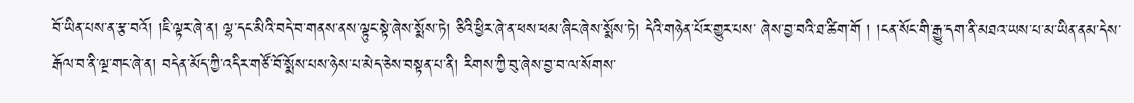བོ་ཡིན་པས་ན་རྩ་བའོ། །ཇི་ལྟར་ཞེ་ན། ལྷ་དང་མིའི་བདེ་བ་གནས་ནས་ལྟུང་སྟེ་ཞེས་སྨོས་ཏེ། ཅིའི་ཕྱིར་ཞེ་ན་ཕས་ཕམ་ཞིང་ཞེས་སྨོས་ཏེ། དེའི་གཉེན་པོར་གྱུར་པས་ ཞེས་བྱ་བའི་ཐ་ཚིག་གོ ། །ངན་སོང་གི་རྒྱུ་དག་ནི་མཐའ་ཡས་པ་མ་ཡིན་ནམ་དེས་རྒོལ་བ་ནི་ལྔ་གང་ཞེ་ན། བདེན་མོད་ཀྱི་འདིར་གཙོ་བོ་སྨོས་པས་ཉེས་པ་མེད་ཅེས་བསྟན་པ་ནི། རིགས་ཀྱི་བུ་ཞེས་བྱ་བ་ལ་སོགས་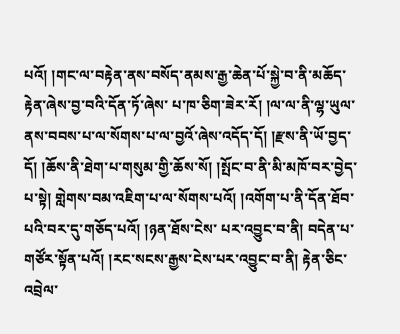པའོ། །གང་ལ་བརྟེན་ནས་བསོད་ནམས་རྒྱ་ཆེན་པོ་སྐྱེ་བ་ནི་མཆོད་རྟེན་ཞེས་བྱ་བའི་དོན་ཏོ་ཞེས་ པ་ཁ་ཅིག་ཟེར་རོ། །ལ་ལ་ནི་ལྷ་ཡུལ་ནས་བབས་པ་ལ་སོགས་པ་ལ་བྱའོ་ཞེས་འདོད་དོ། །རྫས་ནི་ཡོ་བྱད་དོ། །ཆོས་ནི་ཐེག་པ་གསུམ་གྱི་ཆོས་སོ། །སྤོང་བ་ནི་མི་མཁོ་བར་བྱེད་པ་སྟེ། གླེགས་བམ་འཇིག་པ་ལ་སོགས་པའོ། །འགོག་པ་ནི་དོན་ཐོབ་པའི་བར་དུ་གཅོད་པའོ། །ཉན་ཐོས་ངེས་ པར་འབྱུང་བ་ནི། བདེན་པ་གཙོར་སྟོན་པའོ། །རང་སངས་རྒྱས་ངེས་པར་འབྱུང་བ་ནི། རྟེན་ཅིང་འབྲེལ་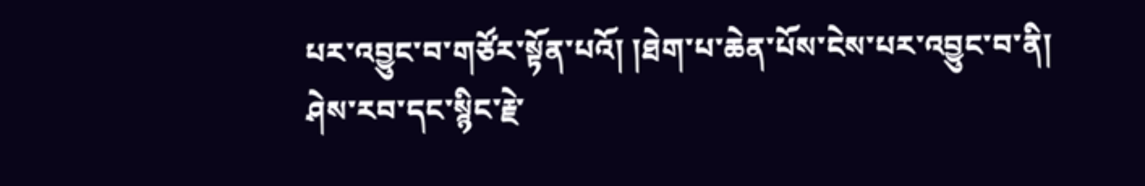པར་འབྱུང་བ་གཙོར་སྟོན་པའོ། །ཐེག་པ་ཆེན་པོས་ངེས་པར་འབྱུང་བ་ནི། ཤེས་རབ་དང་སྙིང་རྗེ་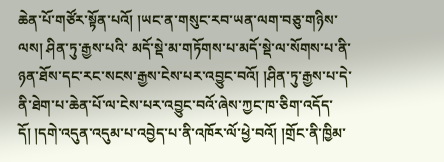ཆེན་པོ་གཙོར་སྟོན་པའོ། །ཡང་ན་གསུང་རབ་ཡན་ལག་བཅུ་གཉིས་ལས། ཤིན་ཏུ་རྒྱས་པའི་ མདོ་སྡེ་མ་གཏོགས་པ་མདོ་སྡེ་ལ་སོགས་པ་ནི་ཉན་ཐོས་དང་རང་སངས་རྒྱས་ངེས་པར་འབྱུང་བའོ། །ཤིན་ཏུ་རྒྱས་པ་དེ་ནི་ཐེག་པ་ཆེན་པོ་ལ་ངེས་པར་འབྱུང་བའོ་ཞེས་ཀྱང་ཁ་ཅིག་འདོད་དོ། །དགེ་འདུན་འདུམ་པ་འབྱེད་པ་ནི་འཁོར་ལོ་ཕྱེ་བའོ། །གྲོང་ནི་ཁྱིམ་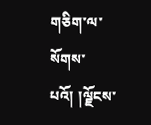གཅིག་ལ་སོགས་པའོ། །ལྗོངས་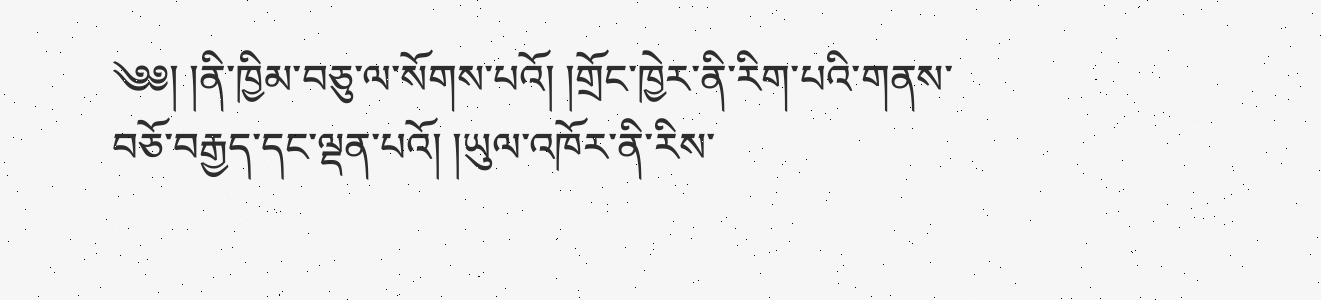༄༅། །ནི་ཁྱིམ་བཅུ་ལ་སོགས་པའོ། །གྲོང་ཁྱེར་ནི་རིག་པའི་གནས་བཅོ་བརྒྱད་དང་ལྡན་པའོ། །ཡུལ་འཁོར་ནི་རིས་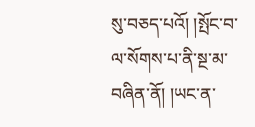སུ་བཅད་པའོ། །སྤོང་བ་ལ་སོགས་པ་ནི་སྔ་མ་བཞིན་ནོ། །ཡང་ན་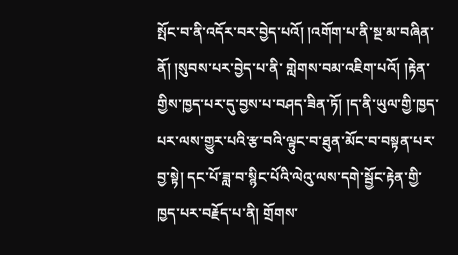སྤོང་བ་ནི་འདོར་བར་བྱེད་པའོ། །འགོག་པ་ནི་སྔ་མ་བཞིན་ནོ། །སུབས་པར་བྱེད་པ་ནི་ གླེགས་བམ་འཇིག་པའོ། །རྟེན་གྱིས་ཁྱད་པར་དུ་བྱས་པ་བཤད་ཟིན་ཏོ། །ད་ནི་ཡུལ་གྱི་ཁྱད་པར་ལས་གྱུར་པའི་རྩ་བའི་ལྟུང་བ་ཐུན་མོང་བ་བསྟན་པར་བྱ་སྟེ། དང་པོ་ཟླ་བ་སྙིང་པོའི་ལེའུ་ལས་དགེ་སྦྱོང་རྟེན་གྱི་ཁྱད་པར་བརྗོད་པ་ནི། གྲོགས་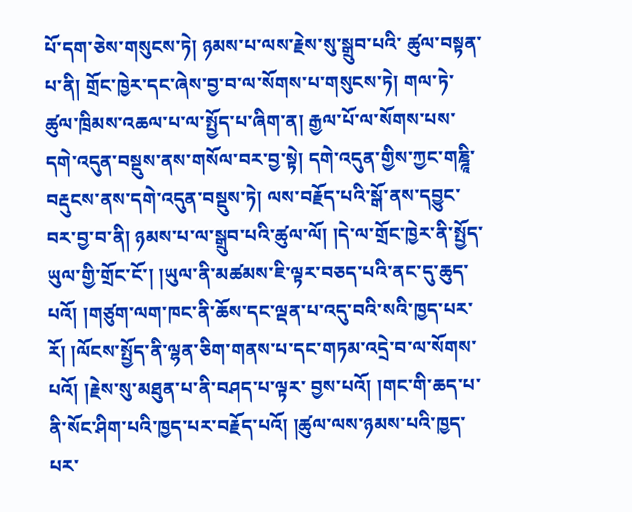པོ་དག་ཅེས་གསུངས་ཏེ། ཉམས་པ་ལས་རྗེས་སུ་སྒྲུབ་པའི་ ཚུལ་བསྟན་པ་ནི། གྲོང་ཁྱེར་དང་ཞེས་བྱ་བ་ལ་སོགས་པ་གསུངས་ཏེ། གལ་ཏེ་ཚུལ་ཁྲིམས་འཆལ་པ་ལ་སྤྱོད་པ་ཞིག་ན། རྒྱལ་པོ་ལ་སོགས་པས་དགེ་འདུན་བསྡུས་ནས་གསོལ་བར་བྱ་སྟེ། དགེ་འདུན་གྱིས་ཀྱང་གཎྜཱི་བརྡུངས་ནས་དགེ་འདུན་བསྡུས་ཏེ། ལས་བརྗོད་པའི་སྒོ་ནས་དབྱུང་བར་བྱ་བ་ནི། ཉམས་པ་ལ་སྒྲུབ་པའི་ཚུལ་ལོ། །དེ་ལ་གྲོང་ཁྱེར་ནི་སྤྱོད་ཡུལ་གྱི་གྲོང་ངོ་། །ཡུལ་ནི་མཚམས་ཇི་ལྟར་བཅད་པའི་ནང་དུ་ཆུད་པའོ། །གཙུག་ལག་ཁང་ནི་ཆོས་དང་ལྡན་པ་འདུ་བའི་སའི་ཁྱད་པར་རོ། །ལོངས་སྤྱོད་ནི་ལྷན་ཅིག་གནས་པ་དང་གཏམ་འདྲེ་བ་ལ་སོགས་པའོ། །རྗེས་སུ་མཐུན་པ་ནི་བཤད་པ་ལྟར་ བྱས་པའོ། །གང་གི་ཆད་པ་ནི་སོང་ཤིག་པའི་ཁྱད་པར་བརྗོད་པའོ། །ཚུལ་ལས་ཉམས་པའི་ཁྱད་པར་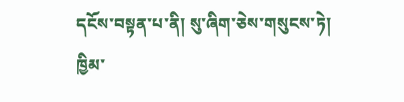དངོས་བསྟན་པ་ནི། སུ་ཞིག་ཅེས་གསུངས་ཏེ། ཁྱིམ་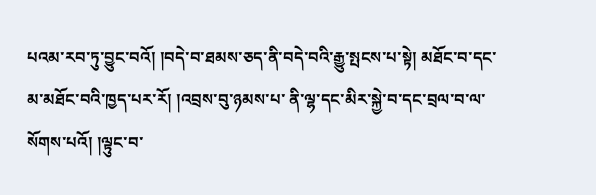པའམ་རབ་ཏུ་བྱུང་བའོ། །བདེ་བ་ཐམས་ཅད་ནི་བདེ་བའི་རྒྱུ་སྤངས་པ་སྟེ། མཐོང་བ་དང་མ་མཐོང་བའི་ཁྱད་པར་རོ། །འབྲས་བུ་ཉམས་པ་ ནི་ལྷ་དང་མིར་སྐྱེ་བ་དང་བྲལ་བ་ལ་སོགས་པའོ། །ལྟུང་བ་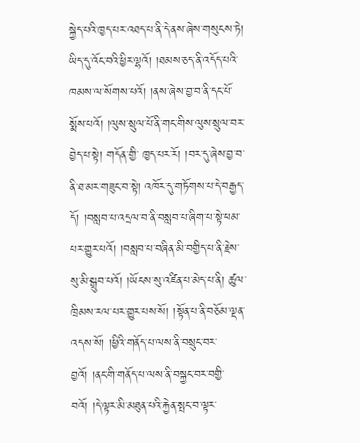སྐྱེད་པའི་ཁྱད་པར་འཐད་པ་ནི་དེ་ནས་ཞེས་གསུངས་ཏེ། ཡིད་དུ་འོང་བའི་ཕྱིར་ལྷའོ། །ཐམས་ཅད་ནི་འདོད་པའི་ཁམས་ལ་སོགས་པའོ། །ནས་ཞེས་བྱ་བ་ནི་དང་པོ་སྨོས་པའོ། །ལུས་སྲུལ་པོ་ནི་གང་གིས་ལུས་སྲུལ་བར་བྱེད་པ་སྟེ། གདོན་གྱི་ ཁྱད་པར་རོ། །བར་དུ་ཞེས་བྱ་བ་ནི་ཐ་མར་གཟུང་བ་སྟེ། འཁོར་དུ་གཏོགས་པ་དེ་བརྒྱད་དོ། །བསླབ་པ་འདྲལ་བ་ནི་བསླབ་པ་ཞིག་པ་སྟེ་ཕམ་པར་གྱུར་པའོ། །བསླབ་པ་བཞིན་མི་བགྱིད་པ་ནི་རྗེས་སུ་མི་སྒྲུབ་པའོ། །ཡོངས་སུ་འཛིན་པ་མེད་པ་ནི། ཚུལ་ཁྲིམས་རལ་པར་གྱུར་པས་སོ། །སྟོན་པ་ནི་བཅོམ་ལྡན་ འདས་སོ། །ཕྱིའི་གནོད་པ་ལས་ནི་བསྲུང་བར་བྱའོ། །ནང་གི་གནོད་པ་ལས་ནི་བསྐྱང་བར་བགྱི་བའོ། །དེ་ལྟར་མི་མཐུན་པའི་རྐྱེན་སྤང་བ་ལྟར་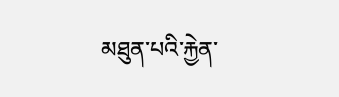མཐུན་པའི་རྐྱེན་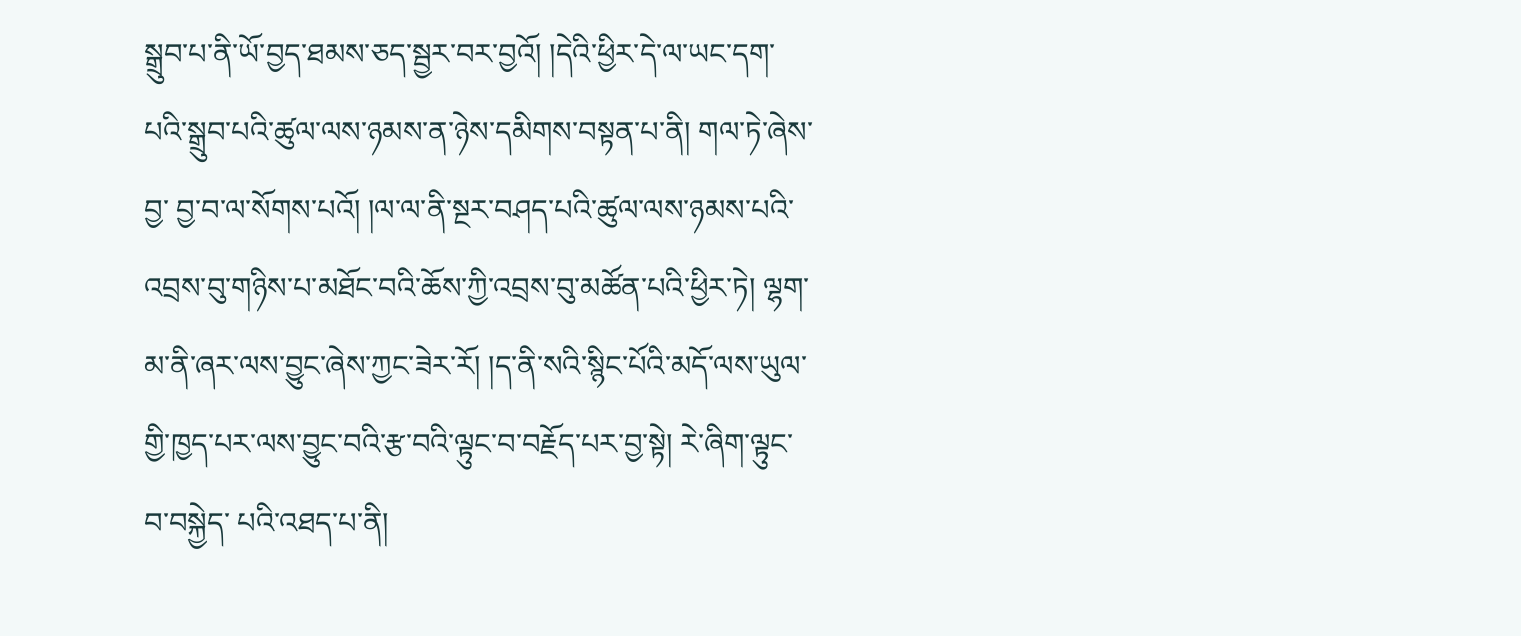སྒྲུབ་པ་ནི་ཡོ་བྱད་ཐམས་ཅད་སྦྱར་བར་བྱའོ། །དེའི་ཕྱིར་དེ་ལ་ཡང་དག་པའི་སྒྲུབ་པའི་ཚུལ་ལས་ཉམས་ན་ཉེས་དམིགས་བསྟན་པ་ནི། གལ་ཏེ་ཞེས་བྱ་ བྱ་བ་ལ་སོགས་པའོ། །ལ་ལ་ནི་སྔར་བཤད་པའི་ཚུལ་ལས་ཉམས་པའི་འབྲས་བུ་གཉིས་པ་མཐོང་བའི་ཆོས་ཀྱི་འབྲས་བུ་མཚོན་པའི་ཕྱིར་ཏེ། ལྷག་མ་ནི་ཞར་ལས་བྱུང་ཞེས་ཀྱང་ཟེར་རོ། །ད་ནི་སའི་སྙིང་པོའི་མདོ་ལས་ཡུལ་གྱི་ཁྱད་པར་ལས་བྱུང་བའི་རྩ་བའི་ལྟུང་བ་བརྗོད་པར་བྱ་སྟེ། རེ་ཞིག་ལྟུང་བ་བསྐྱེད་ པའི་འཐད་པ་ནི།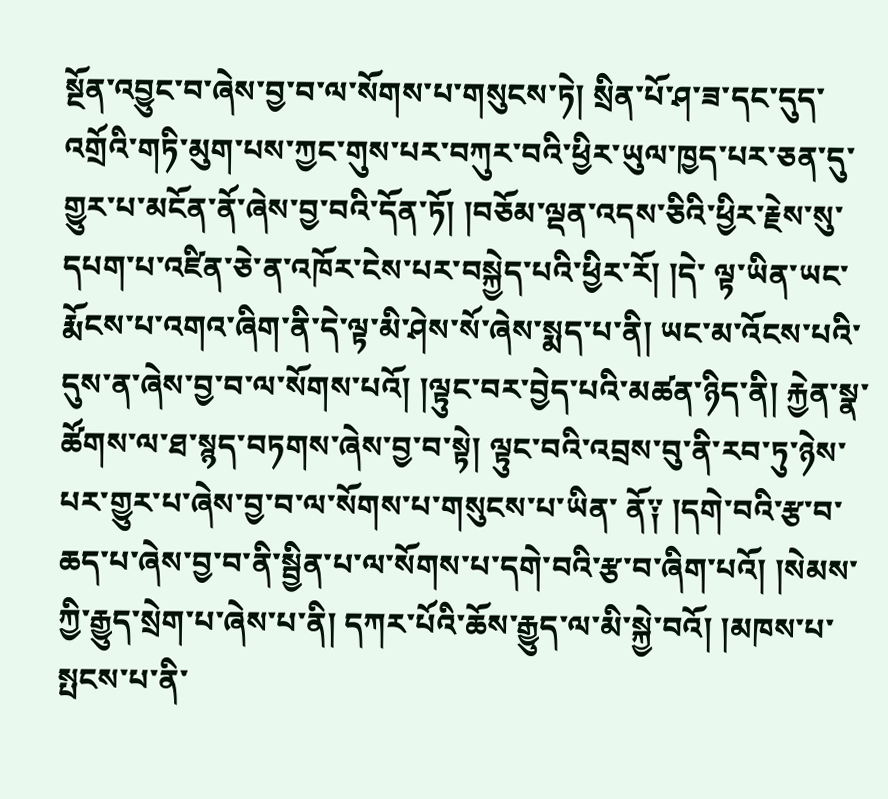སྔོན་འབྱུང་བ་ཞེས་བྱ་བ་ལ་སོགས་པ་གསུངས་ཏེ། སྲིན་པོ་ཤ་ཟ་དང་དུད་འགྲོའི་གཏི་མུག་པས་ཀྱང་གུས་པར་བཀུར་བའི་ཕྱིར་ཡུལ་ཁྱད་པར་ཅན་དུ་གྱུར་པ་མངོན་ནོ་ཞེས་བྱ་བའི་དོན་ཏོ། །བཅོམ་ལྡན་འདས་ཅིའི་ཕྱིར་རྗེས་སུ་དཔག་པ་འཛིན་ཅེ་ན་འཁོར་ངེས་པར་བསྐྱེད་པའི་ཕྱིར་རོ། །དེ་ ལྟ་ཡིན་ཡང་རྨོངས་པ་འགའ་ཞིག་ནི་དེ་ལྟ་མི་ཤེས་སོ་ཞེས་སྨད་པ་ནི། ཡང་མ་འོངས་པའི་དུས་ན་ཞེས་བྱ་བ་ལ་སོགས་པའོ། །ལྟུང་བར་བྱེད་པའི་མཚན་ཉིད་ནི། རྐྱེན་སྣ་ཚོགས་ལ་ཐ་སྙད་བཏགས་ཞེས་བྱ་བ་སྟེ། ལྟུང་བའི་འབྲས་བུ་ནི་རབ་ཏུ་ཉེས་པར་གྱུར་པ་ཞེས་བྱ་བ་ལ་སོགས་པ་གསུངས་པ་ཡིན་ ནོ༑ །དགེ་བའི་རྩ་བ་ཆད་པ་ཞེས་བྱ་བ་ནི་སྦྱིན་པ་ལ་སོགས་པ་དགེ་བའི་རྩ་བ་ཞིག་པའོ། །སེམས་ཀྱི་རྒྱུད་སྲེག་པ་ཞེས་པ་ནི། དཀར་པོའི་ཆོས་རྒྱུད་ལ་མི་སྐྱེ་བའོ། །མཁས་པ་སྤངས་པ་ནི་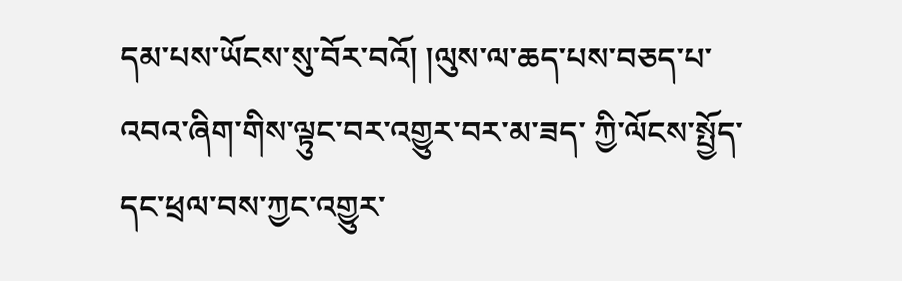དམ་པས་ཡོངས་སུ་བོར་བའོ། །ལུས་ལ་ཆད་པས་བཅད་པ་འབའ་ཞིག་གིས་ལྟུང་བར་འགྱུར་བར་མ་ཟད་ ཀྱི་ལོངས་སྤྱོད་དང་ཕྲལ་བས་ཀྱང་འགྱུར་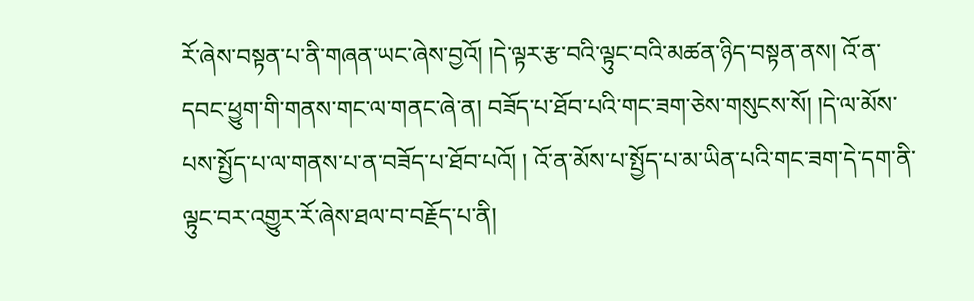རོ་ཞེས་བསྟན་པ་ནི་གཞན་ཡང་ཞེས་བྱའོ། །དེ་ལྟར་རྩ་བའི་ལྟུང་བའི་མཚན་ཉིད་བསྟན་ནས། འོ་ན་དབང་ཕྱུག་གི་གནས་གང་ལ་གནང་ཞེ་ན། བཟོད་པ་ཐོབ་པའི་གང་ཟག་ཅེས་གསུངས་སོ། །དེ་ལ་མོས་པས་སྤྱོད་པ་ལ་གནས་པ་ན་བཟོད་པ་ཐོབ་པའོ། ། འོ་ན་མོས་པ་སྤྱོད་པ་མ་ཡིན་པའི་གང་ཟག་དེ་དག་ནི་ལྟུང་བར་འགྱུར་རོ་ཞེས་ཐལ་བ་བརྗོད་པ་ནི།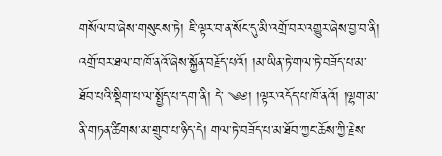གསོལ་བ་ཞེས་གསུངས་ཏེ། ཇི་ལྟར་བ་ན་སོང་དུ་མི་འགྲོ་བར་འགྱུར་ཞེས་བྱ་བ་ནི། འགྲོ་བར་ཐལ་བ་ཁོ་ནའོ་ཞེས་སྐྱོན་བརྗོད་པའོ། །མ་ཡིན་ཏེ་གལ་ཏེ་བཟོད་པ་མ་ཐོབ་པའི་སྡིག་པ་ལ་སྤྱོད་པ་དག་ནི། དེ་ ༄༅། །ལྟར་འདོད་པ་ཁོ་ནའོ། །ལྷག་མ་ནི་གཏན་ཚིགས་མ་གྲུབ་པ་ཉིད་དེ། གལ་ཏེ་བཟོད་པ་མ་ཐོབ་ཀྱང་ཆོས་ཀྱི་རྗེས་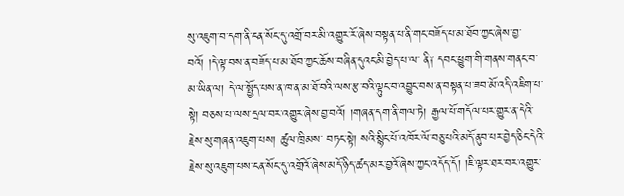སུ་འཇུག་བ་དག་ནི་ངན་སོང་དུ་འགྲོ་བར་མི་འགྱུར་རོ་ཞེས་བསྟན་པ་ནི་གང་བཟོད་པ་མ་ཐོབ་ཀྱང་ཞེས་བྱ་བའོ། །དེ་ལྟ་བས་ན་བཟོད་པ་མ་ཐོབ་ཀྱང་ཆོས་བཞིན་དུའང་མི་བྱེད་པ་ལ་ ནི༑ དབང་ཕྱུག་གི་གནས་གནང་བ་མ་ཡིན་ལ། དེ་ལ་སྤྱོད་པས་ན་ཁ་ན་མ་ཐོ་བའི་ལས་རྩ་བའི་ལྟུང་བ་འབྱུང་བས་ན་བསྟན་པ་ཟབ་མོ་འདི་འཇིག་པ་སྟེ། བཅས་པ་ལས་དྲལ་བར་འགྱུར་ཞེས་བྱ་བའོ། །གཞན་དག་ནི་གལ་ཏེ། རྒྱལ་པོ་གདོལ་པར་གྱུར་ན་དེའི་རྗེས་སུ་གཞན་འཇུག་པས། ཚུལ་ཁྲིམས་ བཏང་སྟེ། སའི་སྙིང་པོ་འཁོར་ལོ་བཅུ་པའི་མདོ་ནུབ་པར་བྱེད་ཅིང་དེའི་རྗེས་སུ་འཇུག་པས་ངན་སོང་དུ་འགྲོའོ་ཞེས་མདོ་ཉིད་ཚད་མར་བྱའོ་ཞེས་ཀྱང་འདོད་དོ། །ཇི་ལྟར་ཐར་བར་འགྱུར་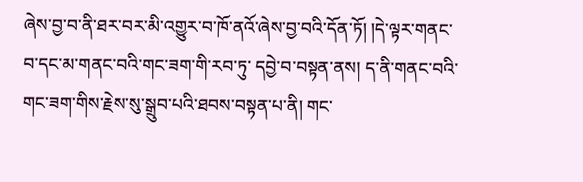ཞེས་བྱ་བ་ནི་ཐར་བར་མི་འགྱུར་བ་ཁོ་ནའོ་ཞེས་བྱ་བའི་དོན་ཏོ། །དེ་ལྟར་གནང་བ་དང་མ་གནང་བའི་གང་ཟག་གི་རབ་ཏུ་ དབྱེ་བ་བསྟན་ནས། ད་ནི་གནང་བའི་གང་ཟག་གིས་རྗེས་སུ་སྒྲུབ་པའི་ཐབས་བསྟན་པ་ནི། གང་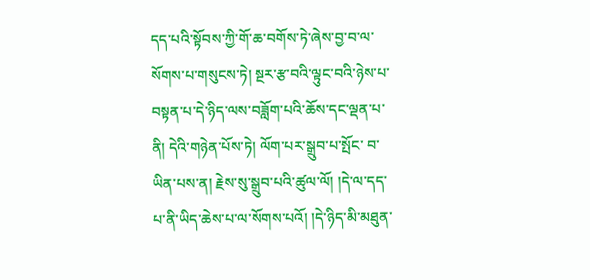དད་པའི་སྟོབས་ཀྱི་གོ་ཆ་བགོས་ཏེ་ཞེས་བྱ་བ་ལ་སོགས་པ་གསུངས་ཏེ། སྔར་རྩ་བའི་ལྟུང་བའི་ཉེས་པ་བསྟན་པ་དེ་ཉིད་ལས་བཟློག་པའི་ཆོས་དང་ལྡན་པ་ནི། དེའི་གཉེན་པོས་ཏེ། ལོག་པར་སྒྲུབ་པ་སྤོང་ བ་ཡིན་པས་ན། རྗེས་སུ་སྒྲུབ་པའི་ཚུལ་ལོ། །དེ་ལ་དད་པ་ནི་ཡིད་ཆེས་པ་ལ་སོགས་པའོ། །དེ་ཉིད་མི་མཐུན་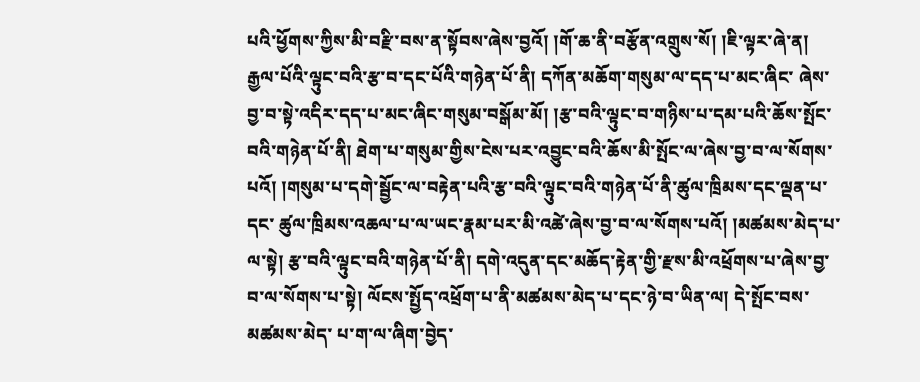པའི་ཕྱོགས་ཀྱིས་མི་བརྫི་བས་ན་སྟོབས་ཞེས་བྱའོ། །གོ་ཆ་ནི་བརྩོན་འགྲུས་སོ། །ཇི་ལྟར་ཞེ་ན། རྒྱལ་པོའི་ལྟུང་བའི་རྩ་བ་དང་པོའི་གཉེན་པོ་ནི། དཀོན་མཆོག་གསུམ་ལ་དད་པ་མང་ཞིང་ ཞེས་བྱ་བ་སྟེ་འདིར་དད་པ་མང་ཞིང་གསུམ་བསྒོམ་མོ། །རྩ་བའི་ལྟུང་བ་གཉིས་པ་དམ་པའི་ཆོས་སྤོང་བའི་གཉེན་པོ་ནི། ཐེག་པ་གསུམ་གྱིས་ངེས་པར་འབྱུང་བའི་ཆོས་མི་སྤོང་ལ་ཞེས་བྱ་བ་ལ་སོགས་པའོ། །གསུམ་པ་དགེ་སྦྱོང་ལ་བརྟེན་པའི་རྩ་བའི་ལྟུང་བའི་གཉེན་པོ་ནི་ཚུལ་ཁྲིམས་དང་ལྡན་པ་དང་ ཚུལ་ཁྲིམས་འཆལ་པ་ལ་ཡང་རྣམ་པར་མི་འཚེ་ཞེས་བྱ་བ་ལ་སོགས་པའོ། །མཚམས་མེད་པ་ལ་སྟེ། རྩ་བའི་ལྟུང་བའི་གཉེན་པོ་ནི། དགེ་འདུན་དང་མཆོད་རྟེན་གྱི་རྫས་མི་འཕྲོགས་པ་ཞེས་བྱ་བ་ལ་སོགས་པ་སྟེ། ལོངས་སྤྱོད་འཕྲོག་པ་ནི་མཚམས་མེད་པ་དང་ཉེ་བ་ཡིན་ལ། དེ་སྤོང་བས་མཚམས་མེད་ པ་ག་ལ་ཞིག་བྱེད་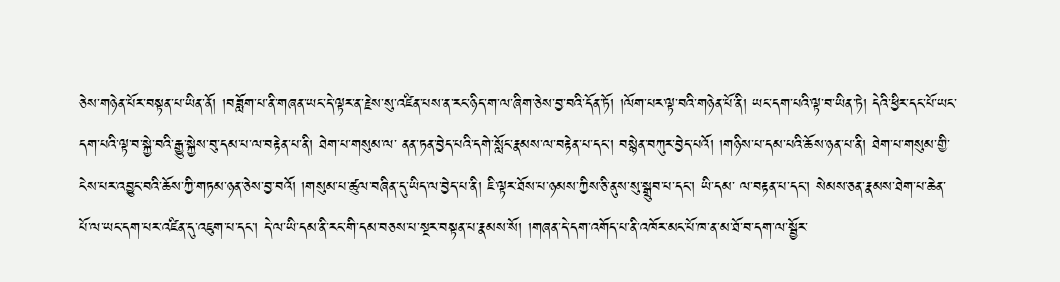ཅེས་གཉེན་པོར་བསྟན་པ་ཡིན་ནོ། །བཟློག་པ་ནི་གཞན་ཡང་དེ་ལྟར་ན་རྗེས་སུ་འཛིན་པས་ན་རང་ཉིད་ག་ལ་ཞིག་ཅེས་བྱ་བའི་དོན་ཏོ། །ལོག་པར་ལྟ་བའི་གཉེན་པོ་ནི། ཡང་དག་པའི་ལྟ་བ་ཡིན་ཏེ། དེའི་ཕྱིར་དང་པོ་ཡང་དག་པའི་ལྟ་བ་སྐྱེ་བའི་རྒྱུ་སྐྱེས་བུ་དམ་པ་ལ་བརྟེན་པ་ནི། ཐེག་པ་གསུམ་ལ་ ནན་ཏན་བྱེད་པའི་དགེ་སློང་རྣམས་ལ་བརྟེན་པ་དང་། བསྙེན་བཀུར་བྱེད་པའོ། །གཉིས་པ་དམ་པའི་ཆོས་ཉན་པ་ནི། ཐེག་པ་གསུམ་གྱི་ངེས་པར་འབྱུང་བའི་ཆོས་ཀྱི་གཏམ་ཉན་ཅེས་བྱ་བའོ། །གསུམ་པ་ཚུལ་བཞིན་དུ་ཡིད་ལ་བྱེད་པ་ནི། ཇི་ལྟར་ཐོས་པ་ཉམས་ཀྱིས་ཅི་ནུས་སུ་སྒྲུབ་པ་དང་། ཡི་དམ་ ལ་བརྟན་པ་དང་། སེམས་ཅན་རྣམས་ཐེག་པ་ཆེན་པོ་ལ་ཡང་དག་པར་འཛིན་དུ་འཇུག་པ་དང་། དེ་ལ་ཡི་དམ་ནི་རང་གི་དམ་བཅས་པ་སྔར་བསྟན་པ་རྣམས་སོ། །གཞན་དེ་དག་འགོད་པ་ནི་འཁོར་མང་པོ་ཁ་ན་མ་ཐོ་བ་དག་ལ་སྦྱོར་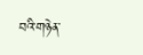བའི་གཉེན་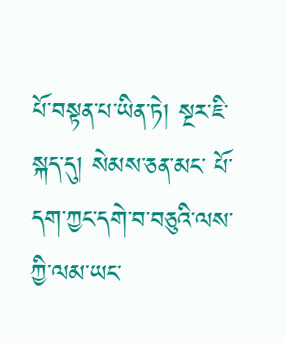པོ་བསྟན་པ་ཡིན་ཏེ། སྔར་ཇི་སྐད་དུ། སེམས་ཅན་མང་ པོ་དག་ཀྱང་དགེ་བ་བཅུའི་ལས་ཀྱི་ལམ་ཡང་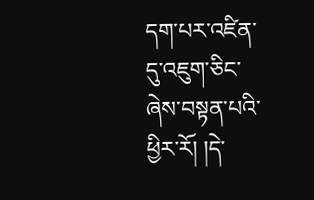དག་པར་འཛིན་དུ་འཇུག་ཅིང་ཞེས་བསྟན་པའི་ཕྱིར་རོ། །དེ་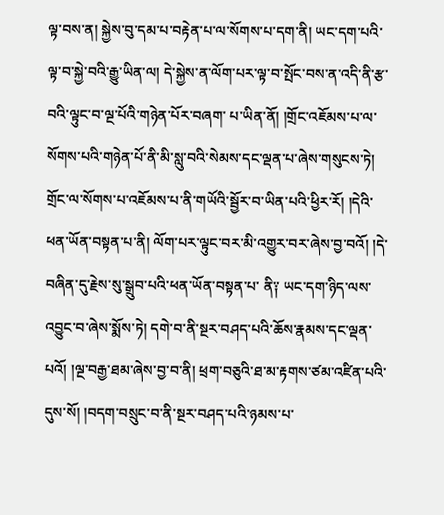ལྟ་བས་ན། སྐྱེས་བུ་དམ་པ་བརྟེན་པ་ལ་སོགས་པ་དག་ནི། ཡང་དག་པའི་ལྟ་བ་སྐྱེ་བའི་རྒྱུ་ཡིན་ལ། དེ་སྐྱེས་ན་ལོག་པར་ལྟ་བ་སྤོང་བས་ན་འདི་ནི་རྩ་བའི་ལྟུང་བ་ལྔ་པོའི་གཉེན་པོར་བཞག་ པ་ཡིན་ནོ། །གྲོང་འཇོམས་པ་ལ་སོགས་པའི་གཉེན་པོ་ནི་མི་སླུ་བའི་སེམས་དང་ལྡན་པ་ཞེས་གསུངས་ཏེ། གྲོང་ལ་སོགས་པ་འཇོམས་པ་ནི་གཡོའི་སྦྱོར་བ་ཡིན་པའི་ཕྱིར་རོ། །དེའི་ཕན་ཡོན་བསྟན་པ་ནི། ལོག་པར་ལྟུང་བར་མི་འགྱུར་བར་ཞེས་བྱ་བའོ། །དེ་བཞིན་དུ་རྗེས་སུ་སྒྲུབ་པའི་ཕན་ཡོན་བསྟན་པ་ ནི༑ ཡང་དག་ཉིད་ལས་འབྱུང་བ་ཞེས་སྨོས་ཏེ། དགེ་བ་ནི་སྔར་བཤད་པའི་ཆོས་རྣམས་དང་ལྡན་པའོ། །ལྔ་བརྒྱ་ཐམ་ཞེས་བྱ་བ་ནི། ཕྲག་བཅུའི་ཐ་མ་རྟགས་ཙམ་འཛིན་པའི་དུས་སོ། །བདག་བསྲུང་བ་ནི་སྔར་བཤད་པའི་ཉམས་པ་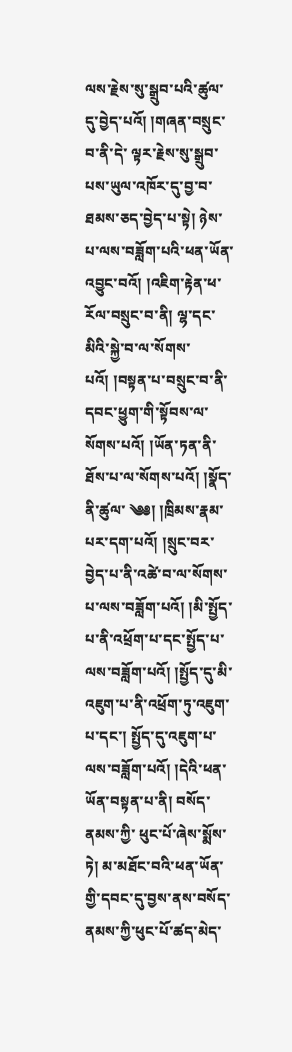ལས་རྗེས་སུ་སྒྲུབ་པའི་ཚུལ་དུ་བྱེད་པའོ། །གཞན་བསྲུང་བ་ནི་དེ་ ལྟར་རྗེས་སུ་སྒྲུབ་པས་ཡུལ་འཁོར་དུ་བྱ་བ་ཐམས་ཅད་བྱེད་པ་སྟེ། ཉེས་པ་ལས་བཟློག་པའི་ཕན་ཡོན་འབྱུང་བའོ། །འཇིག་རྟེན་ཕ་རོལ་བསྲུང་བ་ནི། ལྷ་དང་མིའི་སྐྱེ་བ་ལ་སོགས་པའོ། །བསྟན་པ་བསྲུང་བ་ནི་དབང་ཕྱུག་གི་སྟོབས་ལ་སོགས་པའོ། །ཡོན་ཏན་ནི་ཐོས་པ་ལ་སོགས་པའོ། །སྣོད་ནི་ཚུལ་ ༄༅། །ཁྲིམས་རྣམ་པར་དག་པའོ། །སྲུང་བར་བྱེད་པ་ནི་འཚེ་བ་ལ་སོགས་པ་ལས་བཟློག་པའོ། །མི་སྤྱོད་པ་ནི་འཕྲོག་པ་དང་སྤྱོད་པ་ལས་བཟློག་པའོ། །སྤྱོད་དུ་མི་འཇུག་པ་ནི་འཕྲོག་ཏུ་འཇུག་པ་དང་། སྤྱོད་དུ་འཇུག་པ་ལས་བཟློག་པའོ། །དེའི་ཕན་ཡོན་བསྟན་པ་ནི། བསོད་ནམས་ཀྱི་ ཕུང་པོ་ཞེས་སྨོས་ཏེ། མ་མཐོང་བའི་ཕན་ཡོན་གྱི་དབང་དུ་བྱས་ནས་བསོད་ནམས་ཀྱི་ཕུང་པོ་ཚད་མེད་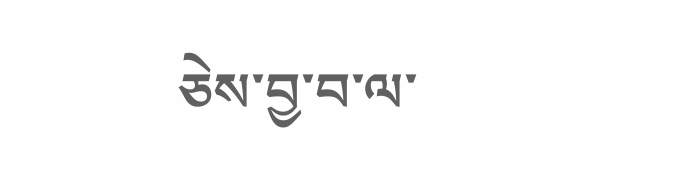ཅེས་བྱ་བ་ལ་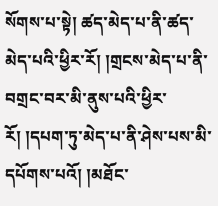སོགས་པ་སྟེ། ཚད་མེད་པ་ནི་ཚད་མེད་པའི་ཕྱིར་རོ། །གྲངས་མེད་པ་ནི་བགྲང་བར་མི་ནུས་པའི་ཕྱིར་རོ། །དཔག་ཏུ་མེད་པ་ནི་ཤེས་པས་མི་དཔོགས་པའོ། །མཐོང་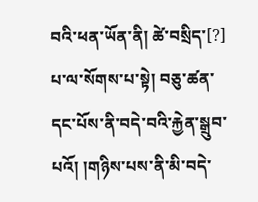བའི་ཕན་ཡོན་ནི། ཚེ་བསྲིད་[?] པ་ལ་སོགས་པ་སྟེ། བཅུ་ཚན་དང་པོས་ནི་བདེ་བའི་རྐྱེན་སྒྲུབ་པའོ། །གཉིས་པས་ནི་མི་བདེ་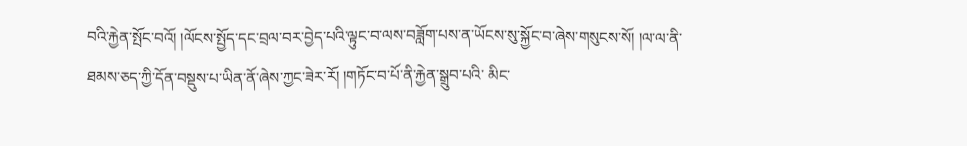བའི་རྐྱེན་སྤོང་བའོ། །ལོངས་སྤྱོད་དང་བྲལ་བར་བྱེད་པའི་ལྟུང་བ་ལས་བཟློག་པས་ན་ཡོངས་སུ་སྐྱོང་བ་ཞེས་གསུངས་སོ། །ལ་ལ་ནི་ཐམས་ཅད་ཀྱི་དོན་བསྡུས་པ་ཡིན་ནོ་ཞེས་ཀྱང་ཟེར་རོ། །གཏོང་བ་པོ་ནི་རྐྱེན་སྒྲུབ་པའི་ མིང་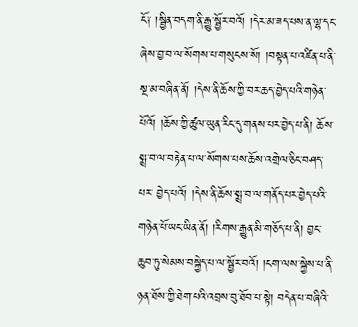ངོ༑ །སྦྱིན་བདག་ནི་རྒྱུ་སྦྱོར་བའོ། །དེར་མ་ཟད་པས་ན་ལྷ་དང་ཞེས་བྱ་བ་ལ་སོགས་པ་གསུངས་སོ། །བསྟན་པ་འཛིན་པ་ནི་སྔ་མ་བཞིན་ནོ། །དེས་ནི་ཆོས་ཀྱི་བར་ཆད་བྱེད་པའི་གཉེན་པོའོ། །ཆོས་ཀྱི་ཚུལ་ཡུན་རིང་དུ་གནས་པར་བྱེད་པ་ནི། ཆོས་སྨྲ་བ་ལ་བརྟེན་པ་ལ་སོགས་པས་ཆོས་འགྲེལ་ཅིང་བཤད་པར་ བྱེད་པའོ། །དེས་ནི་ཆོས་སྨྲ་བ་ལ་གནོད་པར་བྱེད་པའི་གཉེན་པོ་ཡང་ཡིན་ནོ། །རིགས་རྒྱུན་མི་གཅོད་པ་ནི། བྱང་ཆུབ་ཏུ་སེམས་བསྐྱེད་པ་ལ་སྦྱོར་བའོ། །ངག་ལས་སྐྱེས་པ་ནི་ཉན་ཐོས་ཀྱི་ཐེག་པའི་འབྲས་བུ་ཐོབ་པ་སྟེ། བདེན་པ་བཞིའི་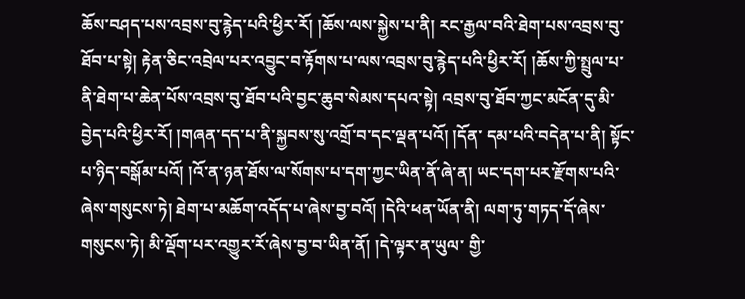ཆོས་བཤད་པས་འབྲས་བུ་རྙེད་པའི་ཕྱིར་རོ། །ཆོས་ལས་སྐྱེས་པ་ནི། རང་རྒྱལ་བའི་ཐེག་པས་འབྲས་བུ་ཐོབ་པ་སྟེ། རྟེན་ཅིང་འབྲེལ་པར་འབྱུང་བ་རྟོགས་པ་ལས་འབྲས་བུ་རྙེད་པའི་ཕྱིར་རོ། །ཆོས་ཀྱི་སྤྲུལ་པ་ནི་ཐེག་པ་ཆེན་པོས་འབྲས་བུ་ཐོབ་པའི་བྱང་ཆུབ་སེམས་དཔའ་སྟེ། འབྲས་བུ་ཐོབ་ཀྱང་མངོན་དུ་མི་བྱེད་པའི་ཕྱིར་རོ། །གཞན་དད་པ་ནི་སྐྱབས་སུ་འགྲོ་བ་དང་ལྡན་པའོ། །དོན་ དམ་པའི་བདེན་པ་ནི། སྟོང་པ་ཉིད་བསྒོམ་པའོ། །འོ་ན་ཉན་ཐོས་ལ་སོགས་པ་དག་ཀྱང་ཡིན་ནོ་ཞེ་ན། ཡང་དག་པར་རྫོགས་པའི་ཞེས་གསུངས་ཏེ། ཐེག་པ་མཆོག་འདོད་པ་ཞེས་བྱ་བའོ། །དེའི་ཕན་ཡོན་ནི། ལག་ཏུ་གཏད་དོ་ཞེས་གསུངས་ཏེ། མི་ལྡོག་པར་འགྱུར་རོ་ཞེས་བྱ་བ་ཡིན་ནོ། །དེ་ལྟར་ན་ཡུལ་ གྱི་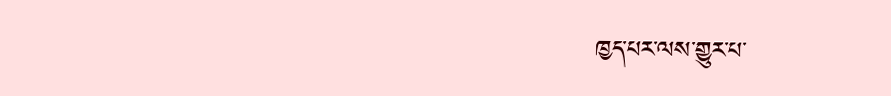ཁྱད་པར་ལས་གྱུར་པ་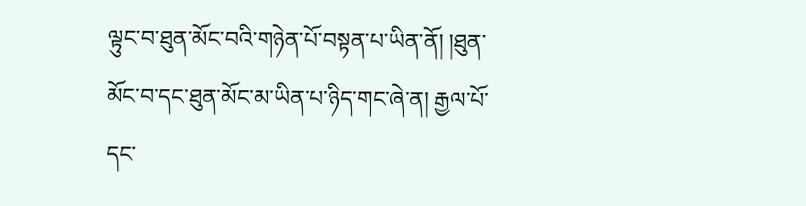ལྟུང་བ་ཐུན་མོང་བའི་གཉེན་པོ་བསྟན་པ་ཡིན་ནོ། །ཐུན་མོང་བ་དང་ཐུན་མོང་མ་ཡིན་པ་ཉིད་གང་ཞེ་ན། རྒྱལ་པོ་དང་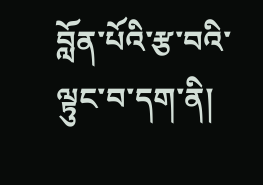བློན་པོའི་རྩ་བའི་ལྟུང་བ་དག་ནི།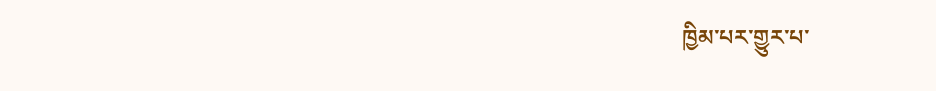ཁྱིམ་པར་གྱུར་པ་